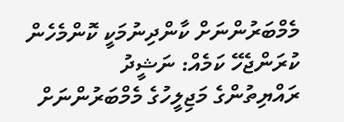މެމްބަރުންނަށް ކާންދިނުމަކީ ކޮންމެހެން ކުރަންޖެހޭ ކަމެއް: ނަޝީދު
ރައްޔިތުންގެ މަޖިލީހުގެ މެމްބަރުންނަށް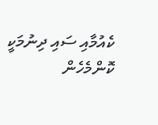ކެއުމާއި ސައި ދިނުމަކީ ކޮންމެހެން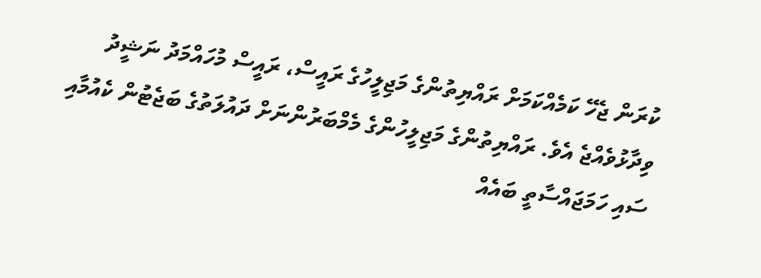ކުރަން ޖެހޭ ކަމެއްކަމަށް ރައްޔިތުންގެ މަޖިލީހުގެ ރައީސް، ރައީސް މުހައްމަދު ނަޝީދު ވިދާޅުވެއްޖެ އެވެ. ރައްޔިތުންގެ މަޖިލީހުންގެ މެމްބަރުންނަށް ދައުލަތުގެ ބަޖެޓުން ކެއުމާއި ސައި ހަމަޖައްސާތީ ބައެއް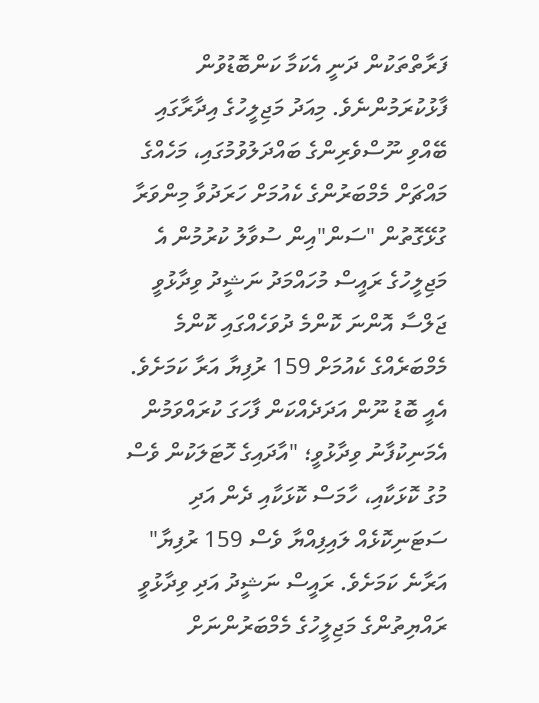ފަރާތްތަކުން ދަނީ އެކަމާ ކަންބޮޑުވުން ފާޅުކުރަމުންނެވެ. މިއަދު މަޖިލީހުގެ އިދާރާގައި ބޭއްވި ނޫސްވެރިންގެ ބައްދަލުވުމުގައި، މަހެއްގެ މައްޗަށް މެމްބަރުންގެ ކެއުމަށް ހަރަދުވާ މިންވަރާ ގުޅޭގޮތުން "ސަން"އިން ސުވާލު ކުރުމުން އެ މަޖިލީހުގެ ރައީސް މުހައްމަދު ނަޝީދު ވިދާޅުވީ ޖަލްސާ އޮންނަ ކޮންމެ ދުވަހެއްގައި ކޮންމެ މެމްބަރެއްގެ ކެއުމަށް 159 ރުފިޔާ އަރާ ކަމަށެވެ. އެއީ ބޮޑު ނޫން އަދަދެއްކަން ފާހަގަ ކުރައްވަމުން އެމަނިކުފާނު ވިދާޅުވީ؛ "އާދައިގެ ހޮޓަލަކުން ވެސް މުގު ކޮޅަކާއި، ހާމަސް ކޮޅަކާއި ދެން އަދި ސަޓަނިކޮޅެއް ލައިފިއްޔާ ވެސް 159 ރުފިޔާ" އަރާނެ ކަމަށެވެ. ރައީސް ނަޝީދު އަދި ވިދާޅުވީ ރައްޔިތުންގެ މަޖިލީހުގެ މެމްބަރުންނަށް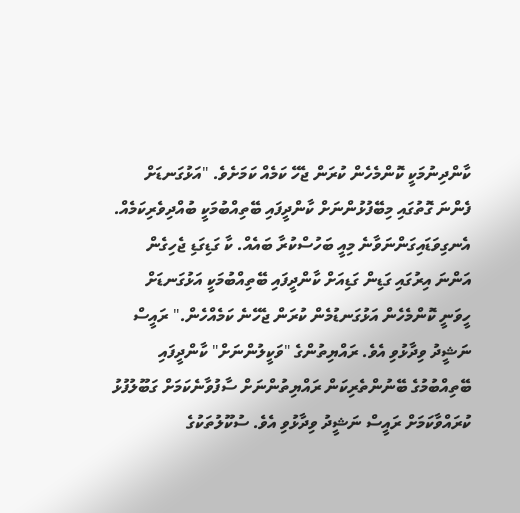ކާންދިނުމަކީ ކޮންމެހެން ކުރަން ޖެހޭ ކަމެއް ކަމަށެވެ. "އަޅުގަނޑަށް ފެންނަ ގޮތުގައި މިބޭފުޅުންނަށް ކާންދީފައި ބޭތިއްބުމަކީ ބުއްދިވެރިކަމެއް. އެނގިވަޑައިގަންނަވާނެ މިއީ ބަހުސްކުރާ ބައެއް. ކާ ގަޑިގަޑި ޖެހިގެން އަންނަ އިރުގައި ގަޑިން ގަޑިއަށް ކާންދީފައި ބޭތިއްބުމަކީ އަޅުގަނޑަށް ހީވަނީ ކޮންމެހެން އަޅުގަނޑުމެން ކުރަން ޖެހޭނެ ކަމެއްހެން." ރައީސް ނަޝީދު ވިދާޅުވި އެވެ. ރައްޔިތުންގެ "ވަކީލުންނަށް" ކާންދީފައި ބޭތިއްބުމުގެ ބޭނުންތެރިކަން ރައްޔިތުންނަށް ސާފުވާނެކަމަށް ގަބޫލުފުޅު ކުރައްވާކަމަށް ރައީސް ނަޝީދު ވިދާޅުވި އެވެ. ސުކޫލުތަކުގެ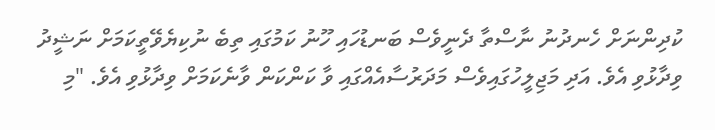ކުދިންނަށް ހެނދުނު ނާސްތާ ދެނީވެސް ބަނޑުހައި ހޫނު ކަމުގައި ތިބެ ނުކިޔެވޭތީކަމަށް ނަޝީދު ވިދާޅުވި އެވެ. އަދި މަޖިލީހުގައިވެސް މަދަރުސާއެއްގައި ވާ ކަންކަން ވާނެކަމަށް ވިދާޅުވި އެވެ. "މި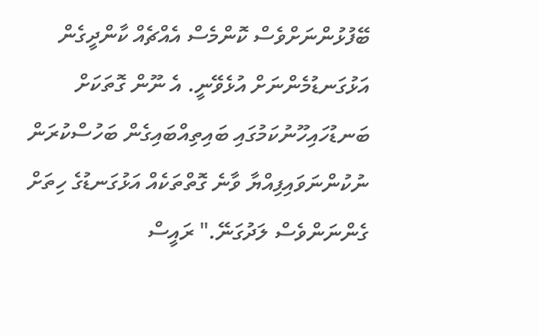ބޭފުޅުންނަށްވެސް ކޮންމެސް އެއްޗެއް ކާންދީގެން އަޅުގަނޑުމެންނަށް އުޅެވޭނީ. އެ ނޫން ގޮތަކަށް ބަނޑުހައިހޫނުކަމުގައި ބައިތިއްބައިގެން ބަހުސްކުރަން ނުކުންނަވައިފިއްޔާ ވާނެ ގޮތްތަކެއް އަޅުގަނޑުގެ ހިތަށް ގެންނަންވެސް ލަދުގަނޭ." ރައީސް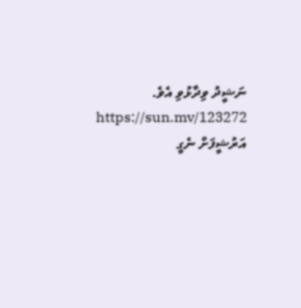ނަޝީދު ވިދާޅުވި އެވެ. https://sun.mv/123272
އަރުޝީފަށް ނެގީ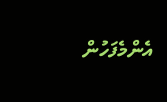އެންމެފަހުން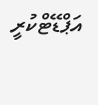އަޕްޑޭޓްކުރީ